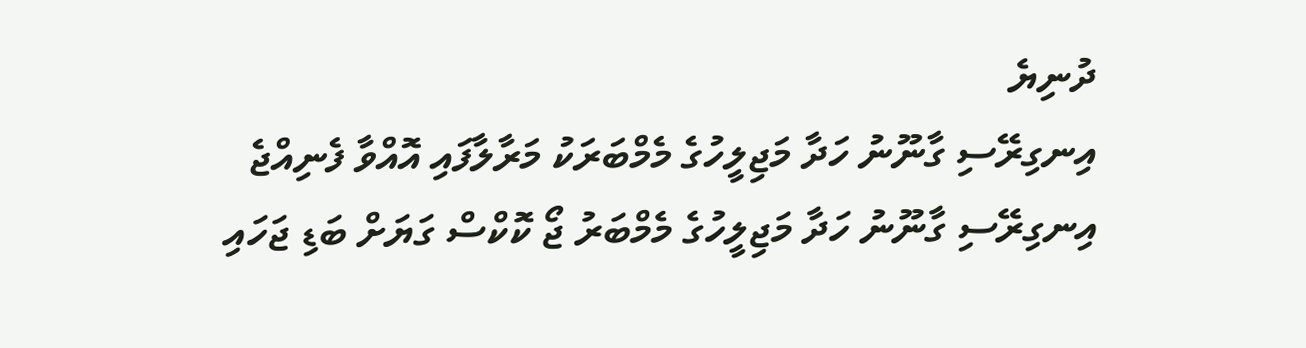ދުނިޔެ
އިނގިރޭސި ގާނޫނު ހަދާ މަޖިލީހުގެ މެމްބަރަކު މަރާލާފައި އޮއްވާ ފެނިއްޖެ
އިނގިރޭސި ގާނޫނު ހަދާ މަޖިލީހުގެ މެމްބަރު ޖޯ ކޮކްސް ގަޔަށް ބަޑި ޖަހައި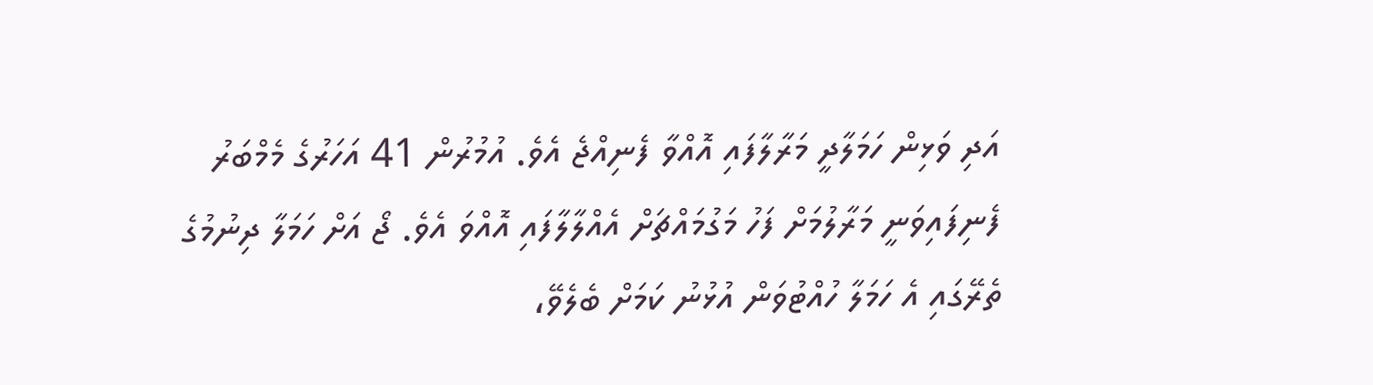އަދި ވަޅިން ހަމަލާދީ މަރާލާފައި އޮއްވާ ފެނިއްޖެ އެވެ. އުމުރުން 41 އަހަރުގެ މެމްބަރު ފެނިފައިވަނީ މަރާލުމަށް ފަހު މަގުމައްޗަށް އެއްލާލާފައި އޮއްވަ އެވެ. ޖޯ އަށް ހަމަލާ ދިނުމުގެ ތެރޭގައި އެ ހަމަލާ ހުއްޓުވަން އުޅުނު ކަމަށް ބެލެވޭ،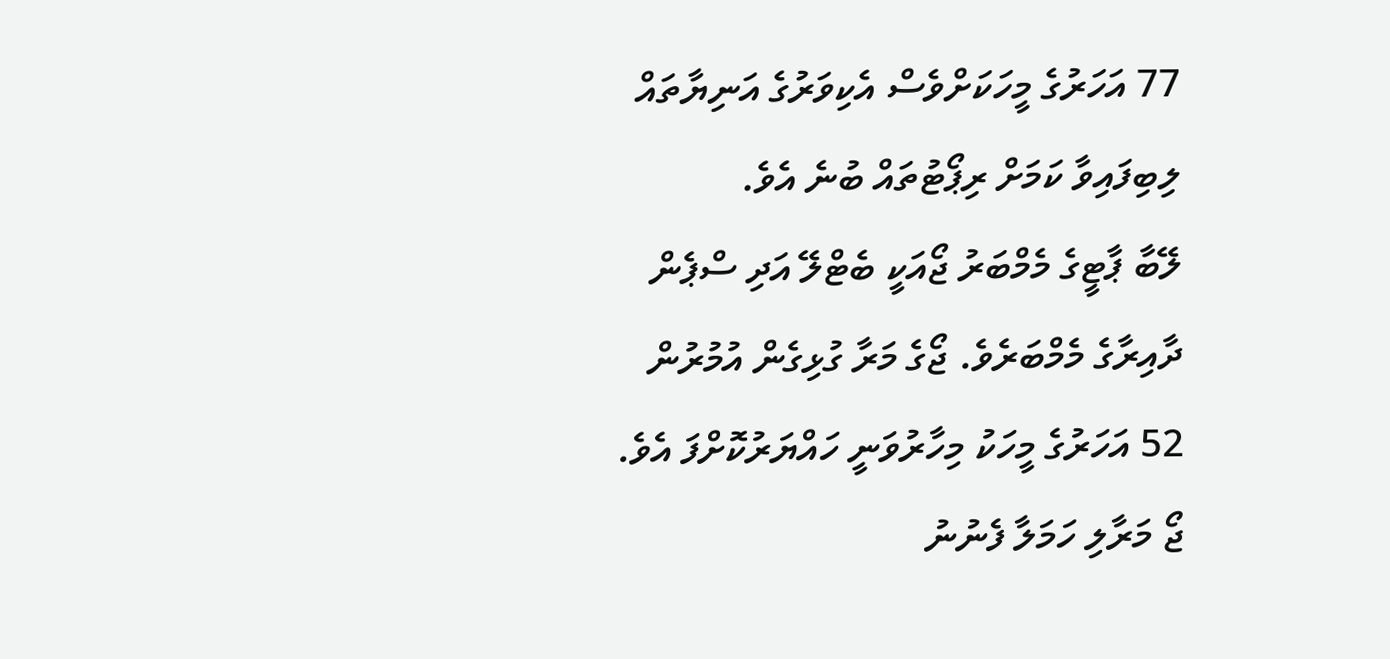77 އަހަރުގެ މީހަކަށްވެސް އެކިވަރުގެ އަނިޔާތައް ލިބިފައިވާ ކަމަށް ރިޕޯޓުތައް ބުނެ އެވެ.
ލޭބާ ޕާޓީގެ މެމްބަރު ޖޯއަކީ ބެޓްލޭ އަދި ސްޕެން ދާއިރާގެ މެމްބަރެވެ. ޖޯގެ މަރާ ގުޅިގެން އުމުރުން 52 އަހަރުގެ މީހަކު މިހާރުވަނީ ހައްޔަރުކޮށްފަ އެވެ. ޖޯ މަރާލި ހަމަލާ ފެނުނު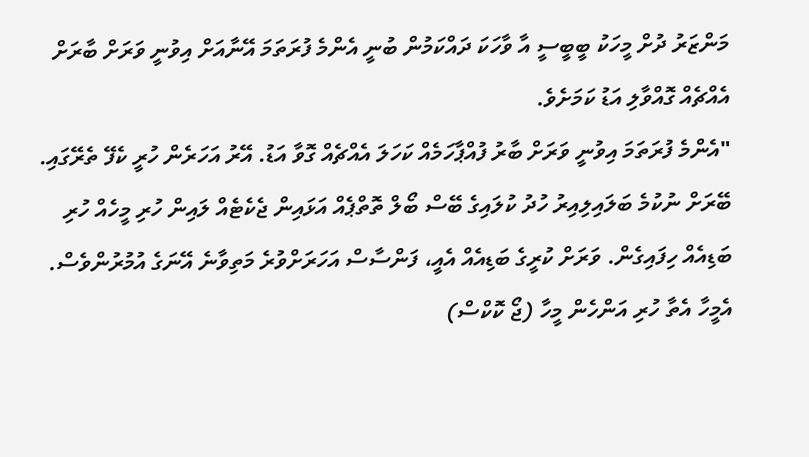މަންޒަރު ދުށް މީހަކު ބީބީސީ އާ ވާހަކަ ދައްކަމުން ބުނީ އެންމެ ފުރަތަމަ އޭނާއަށް އިވުނީ ވަރަށް ބާރަށް އެއްޗެއް ގޮއްވާލި އަޑު ކަމަށެވެ.
"އެންމެ ފުރަތަމަ އިވުނީ ވަރަށް ބާރު ފުއްޕާހަމެއް ކަހަލަ އެއްޗެއް ގޮވާ އަޑު. އޭރު އަހަރެން ހުރީ ކެފޭ ތެރޭގައި. ބޭރަށް ނުކުމެ ބަލައިލިއިރު ހުދު ކުލައިގެ ބޭސް ބޯލް ތޮތްޕެއް އަޅައިން ޖެކެޓެއް ލައިން ހުރި މީހެއް ހުރި ބަޑިއެއް ހިފައިގެން. ވަރަށް ކުރީގެ ބަޑިއެއް އެއީ، ފަންސާސް އަހަރަށްވުރެ މަތިވާނެ އޭނަގެ އުމުރުންވެސް. އެމީހާ އެތާ ހުރި އަންހެން މީހާ (ޖޯ ކޮކްސް)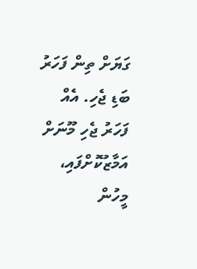ގަޔަށް ތިން ފަހަރު ބަޑި ޖެހި. އެއް ފަހަރު ޖެހި މޫނަށް އަމާޒުކޮށްފައި، މީހުން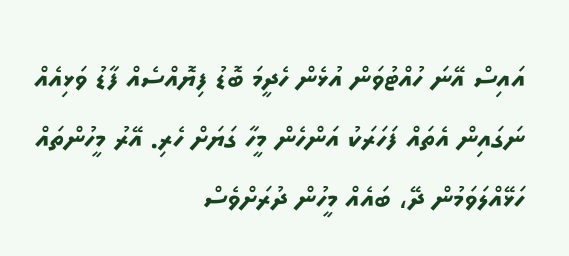އައިސް އޭނަ ހުއްޓުވަން އުޅެން ހެދީމަ ބޮޑު ފިޔޮއްސެއް ފާޑު ވަޅިއެއް ނަގައިން އެތައް ފަހަރަކު އަންހެން މީހާ ގަޔަށް ހެރި. އޭރު މީހުންތައް ހަޅޭއްލަވަމުން ދޭ، ބައެއް މީހުން ދުރަށްވެސް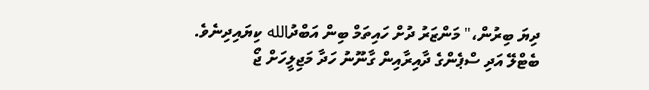ދިޔަ ބިރުން،" މަންޒަރު ދުށް ހައިތަމް ބިން އަބްދުالله ކިޔައިދިނެވެ.
ބެޓްލޭ އަދި ސްޕެންގެ ދާއިރާއިން ގާނޫނު ހަދާ މަޖިލީހަށް ޖޯ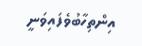އިންތިހާބުވެފައިވަނީ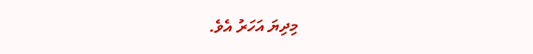މިދިޔަ އަހަރު އެވެ.